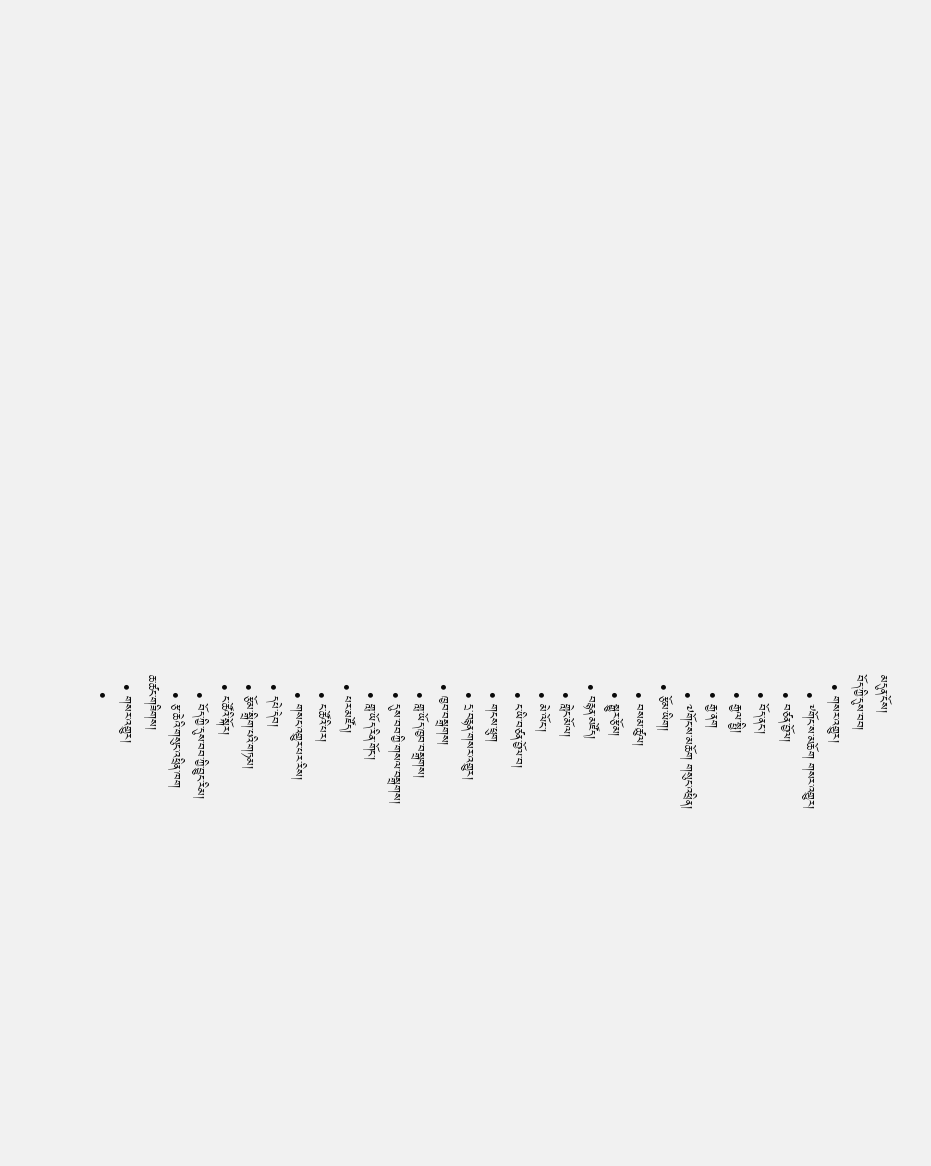མདུན་ངོས།
བོད་ཀྱི་དུས་བབ།
  • གསར་འགྱུར།
    • ༸གོང་ས་མཆོག གསར་འགྱུར།
    • བཙན་བྱོལ།
    • བོད་ནང་།
    • རྒྱལ་སྤྱི།
    • རྒྱ་ནག
    • ༧གོང་ས་མཆོག གསུང་འཕྲིན།
  • རྩོམ་ཡིག།
    • བསམ་ཚུལ།
    • སྒྱུར་རྩོམ།
  • བརྙན་མཛོད།
    • གླེང་མོལ།
    • མེ་ལོང་།
    • ང་ཡི་བཙན་བྱོལ་བ།
    • གངས་ཕྲུག
    • དྲ་བརྙན་གསར་འགྱུར།
  • ཁྱབ་བསྒྲགས།
    • གླ་ཡོད་ཁྱབ་བསྒྲགས།
    • དུས་བབ་ཀྱི་གསལ་བསྒྲགས།
    • གླ་ཡོད་རིན་གོང་།
  • པར་མཛོད།
    • ང་ཚོའི་པར།
    • གསང་འགྱུར་པར་རིས།
  • དཔེ་དེབ།
  • རྩོམ་སྒྲིག་པའི་གཏམ།
  • ང་ཚོའི་སྐོར།
    • བོད་ཀྱི་དུས་བབ་ཀྱི་བྱུང་རིམ།
    • རྩ་ཆེའི་གསུང་འཕྲིན་ཁག
ཆ་ཚང་གཟིགས།
  • གསར་འགྱུར།
    •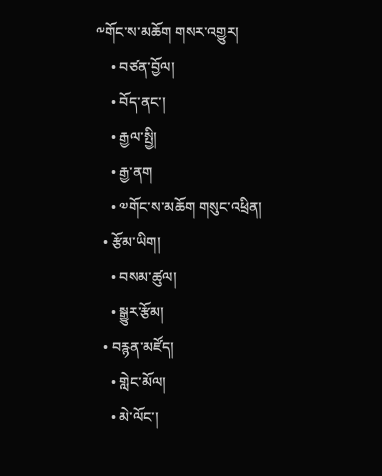༸གོང་ས་མཆོག གསར་འགྱུར།
    • བཙན་བྱོལ།
    • བོད་ནང་།
    • རྒྱལ་སྤྱི།
    • རྒྱ་ནག
    • ༧གོང་ས་མཆོག གསུང་འཕྲིན།
  • རྩོམ་ཡིག།
    • བསམ་ཚུལ།
    • སྒྱུར་རྩོམ།
  • བརྙན་མཛོད།
    • གླེང་མོལ།
    • མེ་ལོང་།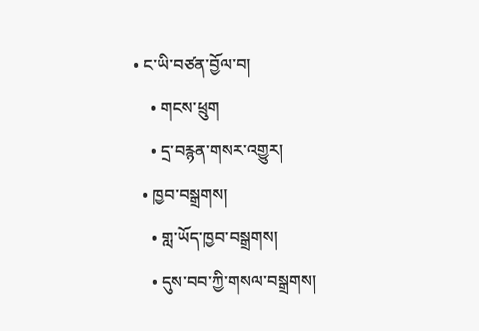• ང་ཡི་བཙན་བྱོལ་བ།
    • གངས་ཕྲུག
    • དྲ་བརྙན་གསར་འགྱུར།
  • ཁྱབ་བསྒྲགས།
    • གླ་ཡོད་ཁྱབ་བསྒྲགས།
    • དུས་བབ་ཀྱི་གསལ་བསྒྲགས།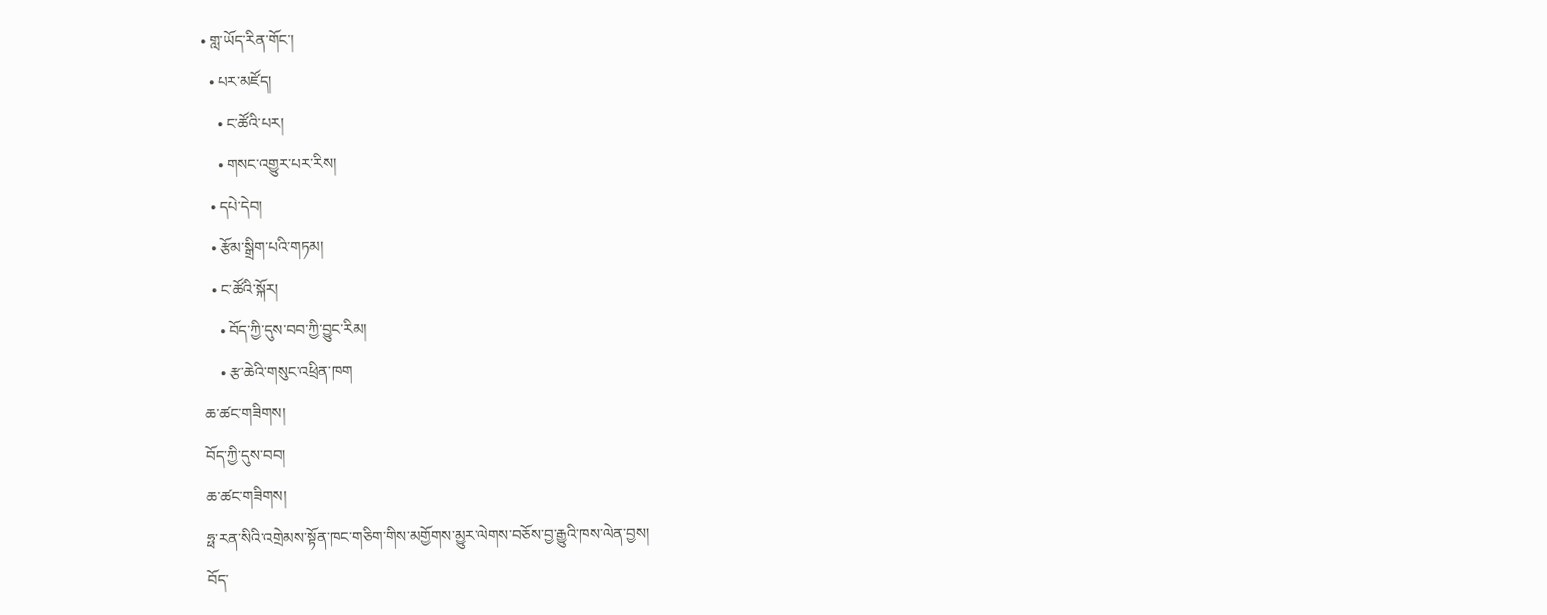• གླ་ཡོད་རིན་གོང་།
  • པར་མཛོད།
    • ང་ཚོའི་པར།
    • གསང་འགྱུར་པར་རིས།
  • དཔེ་དེབ།
  • རྩོམ་སྒྲིག་པའི་གཏམ།
  • ང་ཚོའི་སྐོར།
    • བོད་ཀྱི་དུས་བབ་ཀྱི་བྱུང་རིམ།
    • རྩ་ཆེའི་གསུང་འཕྲིན་ཁག
ཆ་ཚང་གཟིགས།
བོད་ཀྱི་དུས་བབ།
ཆ་ཚང་གཟིགས།
ཧྥ་རན་སིའི་འགྲེམས་སྟོན་ཁང་གཅིག་གིས་མགྱོགས་མྱུར་ལེགས་བཅོས་བྱ་རྒྱུའི་ཁས་ལེན་བྱས།
བོད་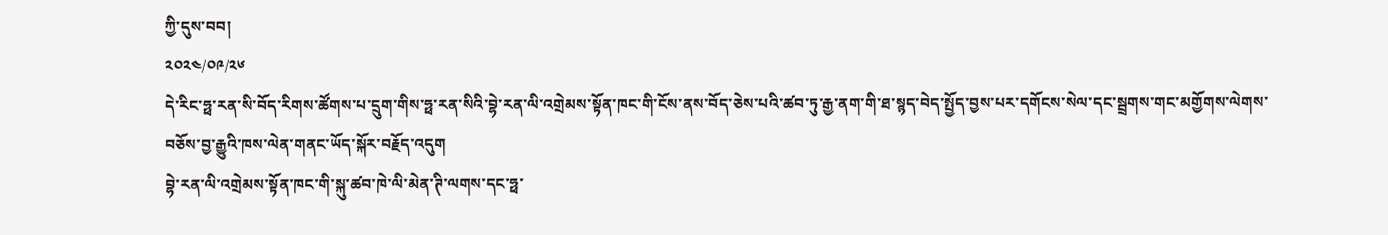ཀྱི་དུས་བབ།
༢༠༢༤/༠༩/༢༦
དེ་རིང་ཧྥ་རན་སི་བོད་རིགས་ཚོགས་པ་དྲུག་གིས་ཧྥ་རན་སིའི་བྷེ་རན་ལི་འགྲེམས་སྟོན་ཁང་གི་ངོས་ནས་བོད་ཅེས་པའི་ཚབ་ཏུ་རྒྱ་ནག་གི་ཐ་སྙད་བེད་སྤྱོད་བྱས་པར་དགོངས་སེལ་དང་སྦྲགས་གང་མགྱོགས་ལེགས་བཅོས་བྱ་རྒྱུའི་ཁས་ལེན་གནང་ཡོད་སྐོར་བརྗོད་འདུག
བྷེ་རན་ལི་འགྲེམས་སྟོན་ཁང་གི་སྐུ་ཚབ་ཁེ་ལི་མེན་ཊི་ལགས་དང་ཧྥ་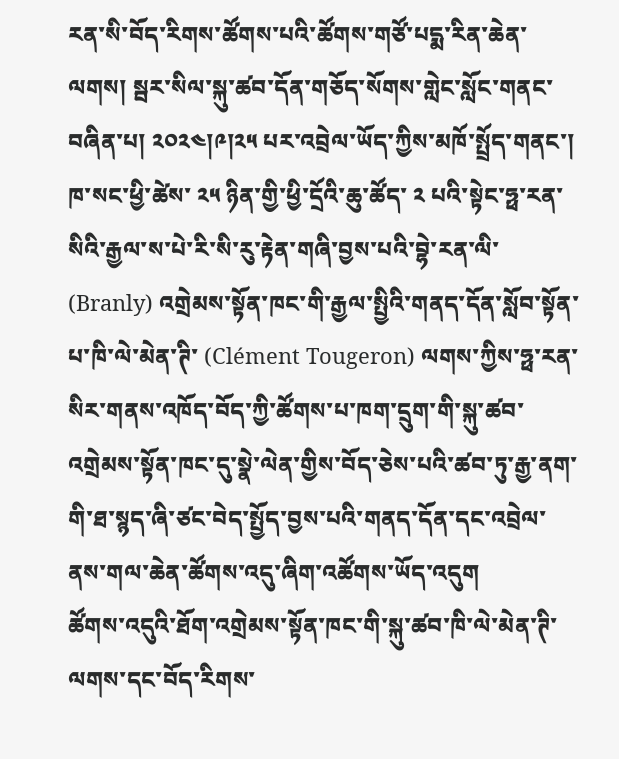རན་སི་བོད་རིགས་ཚོགས་པའི་ཚོགས་གཙོ་པདྨ་རིན་ཆེན་ལགས། སྦར་སིལ་སྐུ་ཚབ་དོན་གཅོད་སོགས་གླེང་སློང་གནང་བཞིན་པ། ༢༠༢༤།༩།༢༥ པར་འབྲེལ་ཡོད་ཀྱིས་མཁོ་སྤྲོད་གནང་།
ཁ་སང་ཕྱི་ཚེས་ ༢༥ ཉིན་གྱི་ཕྱི་དྲོའི་ཆུ་ཚོད་ ༢ པའི་སྟེང་ཧྥ་རན་སིའི་རྒྱལ་ས་པེ་རི་སི་རུ་རྟེན་གཞི་བྱས་པའི་བྷེ་རན་ལི་ (Branly) འགྲེམས་སྟོན་ཁང་གི་རྒྱལ་སྤྱིའི་གནད་དོན་སློབ་སྟོན་པ་ཁི་ལེ་མེན་ཊི་ (Clément Tougeron) ལགས་ཀྱིས་ཧྥ་རན་སིར་གནས་འཁོད་བོད་ཀྱི་ཚོགས་པ་ཁག་དྲུག་གི་སྐུ་ཚབ་འགྲེམས་སྟོན་ཁང་དུ་སྣེ་ལེན་གྱིས་བོད་ཅེས་པའི་ཚབ་ཏུ་རྒྱ་ནག་གི་ཐ་སྙད་ཞི་ཙང་བེད་སྤྱོད་བྱས་པའི་གནད་དོན་དང་འབྲེལ་ནས་གལ་ཆེན་ཚོགས་འདུ་ཞིག་འཚོགས་ཡོད་འདུག
ཚོགས་འདུའི་ཐོག་འགྲེམས་སྟོན་ཁང་གི་སྐུ་ཚབ་ཁི་ལེ་མེན་ཊི་ལགས་དང་བོད་རིགས་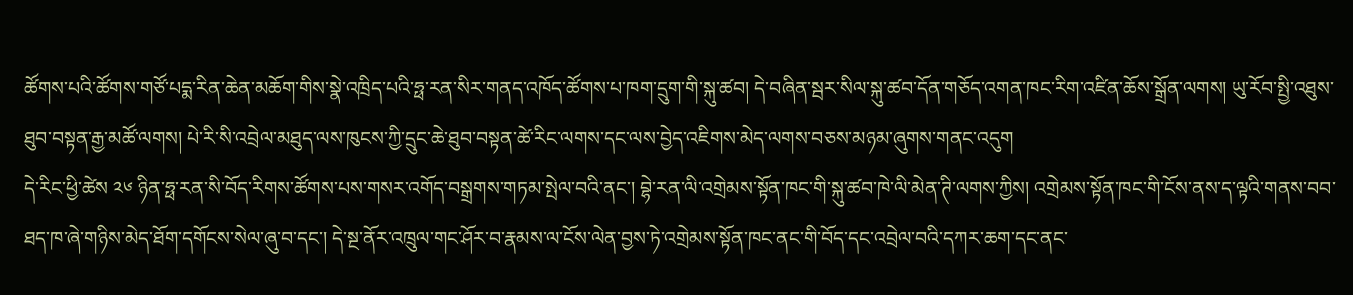ཚོགས་པའི་ཚོགས་གཙོ་པདྨ་རིན་ཆེན་མཆོག་གིས་སྣེ་འཁྲིད་པའི་ཧྥ་རན་སིར་གནད་འཁོད་ཚོགས་པ་ཁག་དྲུག་གི་སྐུ་ཚབ། དེ་བཞིན་སྦར་སིལ་སྐུ་ཚབ་དོན་གཅོད་འགན་ཁང་རིག་འཛིན་ཆོས་སྒྲོན་ལགས། ཡུ་རོབ་སྤྱི་འཐུས་ཐུབ་བསྟན་རྒྱ་མཚོ་ལགས། པེ་རི་སི་འབྲེལ་མཐུད་ལས་ཁུངས་ཀྱི་དྲུང་ཆེ་ཐུབ་བསྟན་ཚེ་རིང་ལགས་དང་ལས་བྱེད་འཇིགས་མེད་ལགས་བཅས་མཉམ་ཞུགས་གནང་འདུག
དེ་རིང་ཕྱི་ཚེས ༢༦ ཉིན་ཧྥ་རན་སི་བོད་རིགས་ཚོགས་པས་གསར་འགོད་བསྒྲགས་གཏམ་སྤེལ་བའི་ནང་། བྷེ་རན་ལི་འགྲེམས་སྟོན་ཁང་གི་སྐུ་ཚབ་ཁེ་ལི་མེན་ཊི་ལགས་ཀྱིས། འགྲེམས་སྟོན་ཁང་གི་ངོས་ནས་ད་ལྟའི་གནས་བབ་ཐད་ཁ་ཞེ་གཉིས་མེད་ཐོག་དགོངས་སེལ་ཞུ་བ་དང་། དེ་སྔ་ནོར་འཁྲུལ་གང་ཤོར་བ་རྣམས་ལ་ངོས་ལེན་བྱས་ཏེ་འགྲེམས་སྟོན་ཁང་ནང་གི་བོད་དང་འབྲེལ་བའི་དཀར་ཆག་དང་ནང་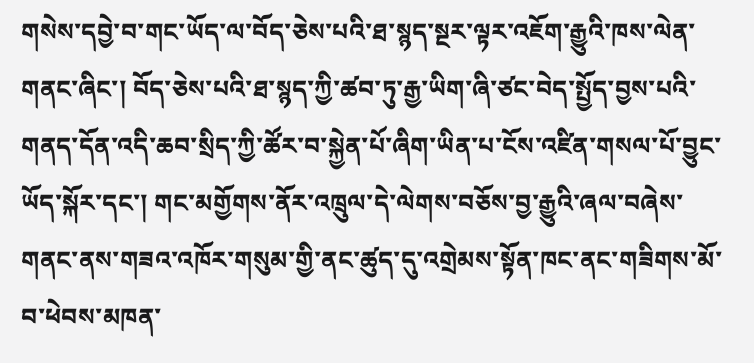གསེས་དབྱེ་བ་གང་ཡོད་ལ་བོད་ཅེས་པའི་ཐ་སྙད་སྔར་ལྟར་འཇོག་རྒྱུའི་ཁས་ལེན་གནང་ཞིང་། བོད་ཅེས་པའི་ཐ་སྙད་ཀྱི་ཚབ་ཏུ་རྒྱ་ཡིག་ཞི་ཙང་བེད་སྤྱོད་བྱས་པའི་གནད་དོན་འདི་ཆབ་སྲིད་ཀྱི་ཚོར་བ་སྐྱེན་པོ་ཞིག་ཡིན་པ་ངོས་འཛིན་གསལ་པོ་བྱུང་ཡོད་སྐོར་དང་། གང་མགྱོགས་ནོར་འཁྲུལ་དེ་ལེགས་བཅོས་བྱ་རྒྱུའི་ཞལ་བཞེས་གནང་ནས་གཟའ་འཁོར་གསུམ་གྱི་ནང་ཚུད་དུ་འགྲེམས་སྟོན་ཁང་ནང་གཟིགས་མོ་བ་ཕེབས་མཁན་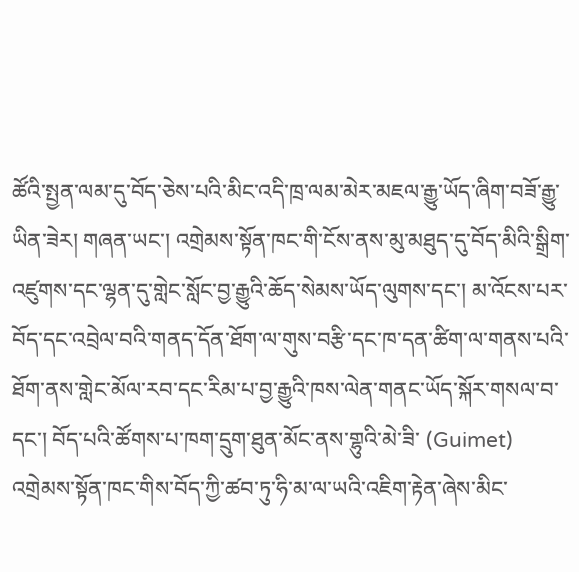ཚོའི་སྤྱན་ལམ་དུ་བོད་ཅེས་པའི་མིང་འདི་ཁྲ་ལམ་མེར་མཇལ་རྒྱུ་ཡོད་ཞིག་བཟོ་རྒྱུ་ཡིན་ཟེར། གཞན་ཡང་། འགྲེམས་སྟོན་ཁང་གི་ངོས་ནས་མུ་མཐུད་དུ་བོད་མིའི་སྒྲིག་འཛུགས་དང་ལྷན་དུ་གླེང་སློང་བྱ་རྒྱུའི་ཆོད་སེམས་ཡོད་ལུགས་དང་། མ་འོངས་པར་བོད་དང་འབྲེལ་བའི་གནད་དོན་ཐོག་ལ་གུས་བརྩི་དང་ཁ་དན་ཚིག་ལ་གནས་པའི་ཐོག་ནས་གླེང་མོལ་རབ་དང་རིམ་པ་བྱ་རྒྱུའི་ཁས་ལེན་གནང་ཡོད་སྐོར་གསལ་བ་དང་། བོད་པའི་ཚོགས་པ་ཁག་དྲུག་ཐུན་མོང་ནས་གྷུའི་མེ་ཟི་ (Guimet) འགྲེམས་སྟོན་ཁང་གིས་བོད་ཀྱི་ཚབ་ཏུ་ཧི་མ་ལ་ཡའི་འཇིག་རྟེན་ཞེས་མིང་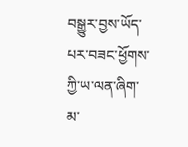བསྒྱུར་བྱས་ཡོད་པར་བཟང་ཕྱོགས་ཀྱི་ཡ་ལན་ཞིག་མ་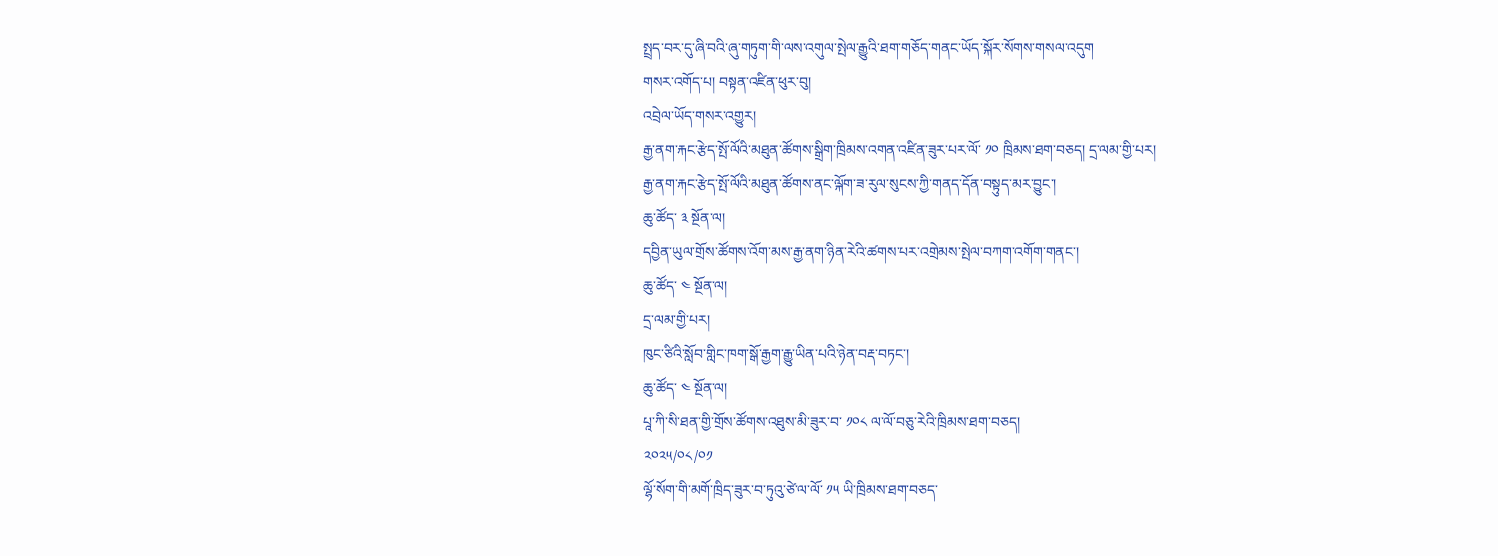སྤྲད་བར་དུ་ཞི་བའི་ཞུ་གཏུག་གི་ལས་འགུལ་སྤེལ་རྒྱུའི་ཐག་གཅོད་གནང་ཡོད་སྐོར་སོགས་གསལ་འདུག
གསར་འགོད་པ། བསྟན་འཛིན་ཕུར་བུ།
འབྲེལ་ཡོད་གསར་འགྱུར།
རྒྱ་ནག་རྐང་རྩེད་སྤོ་ལོའི་མཐུན་ཚོགས་སྒྲིག་ཁྲིམས་འགན་འཛིན་ཟུར་པར་ལོ་ ༡༠ ཁྲིམས་ཐག་བཅད། དྲ་ལམ་གྱི་པར།
རྒྱ་ནག་རྐང་རྩེད་སྤོ་ལོའི་མཐུན་ཚོགས་ནང་ལྐོག་ཟ་རུལ་སུངས་ཀྱི་གནད་དོན་བསྟུད་མར་བྱུང་།
ཆུ་ཚོད་ ༣ སྔོན་ལ།
དབྱིན་ཡུལ་གྲོས་ཚོགས་འོག་མས་རྒྱ་ནག་ཉིན་རེའི་ཚགས་པར་འགྲེམས་སྤེལ་བཀག་འགོག་གནང་།
ཆུ་ཚོད་ ༤ སྔོན་ལ།
དྲ་ལམ་གྱི་པར།
ཁུང་ཙིའི་སློབ་གླིང་ཁག་སྒོ་རྒྱག་རྒྱུ་ཡིན་པའི་ཉེན་བརྡ་བཏང་།
ཆུ་ཚོད་ ༤ སྔོན་ལ།
པཱ་ཀི་སི་ཐན་གྱི་གྲོས་ཚོགས་འཐུས་མི་ཟུར་བ་ ༡༠༨ ལ་ལོ་བཅུ་རེའི་ཁྲིམས་ཐག་བཅད།
༢༠༢༥/༠༨/༠༡
ལྷོ་སོག་གི་མགོ་ཁྲིད་ཟུར་བ་ཏུའུ་ཙེ་ལ་ལོ་ ༡༥ ཡི་ཁྲིམས་ཐག་བཅད་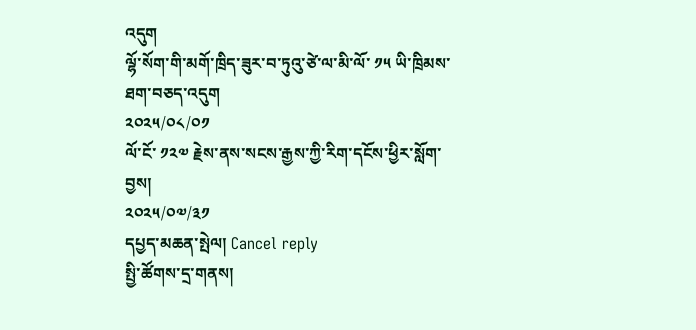འདུག
ལྷོ་སོག་གི་མགོ་ཁྲིད་ཟུར་བ་ཏུའུ་ཙེ་ལ་མི་ལོ་ ༡༥ ཡི་ཁྲིམས་ཐག་བཅད་འདུག
༢༠༢༥/༠༨/༠༡
ལོ་ངོ་ ༡༢༧ རྗེས་ནས་སངས་རྒྱས་ཀྱི་རིག་དངོས་ཕྱིར་སློག་བྱས།
༢༠༢༥/༠༧/༣༡
དཔྱད་མཆན་སྤེལ། Cancel reply
སྤྱི་ཚོགས་དྲ་གནས།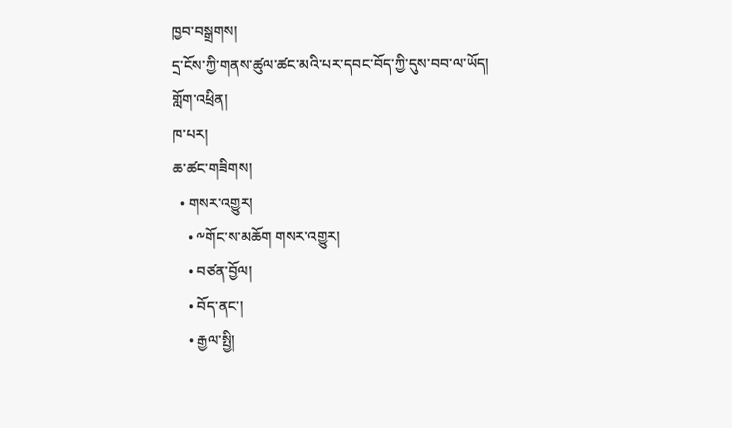ཁྱབ་བསྒྲགས།
དྲ་ངོས་ཀྱི་གནས་ཚུལ་ཚང་མའི་པར་དབང་བོད་ཀྱི་དུས་བབ་ལ་ཡོད།
གློག་འཕྲིན།
ཁ་པར།
ཆ་ཚང་གཟིགས།
  • གསར་འགྱུར།
    • ༸གོང་ས་མཆོག གསར་འགྱུར།
    • བཙན་བྱོལ།
    • བོད་ནང་།
    • རྒྱལ་སྤྱི།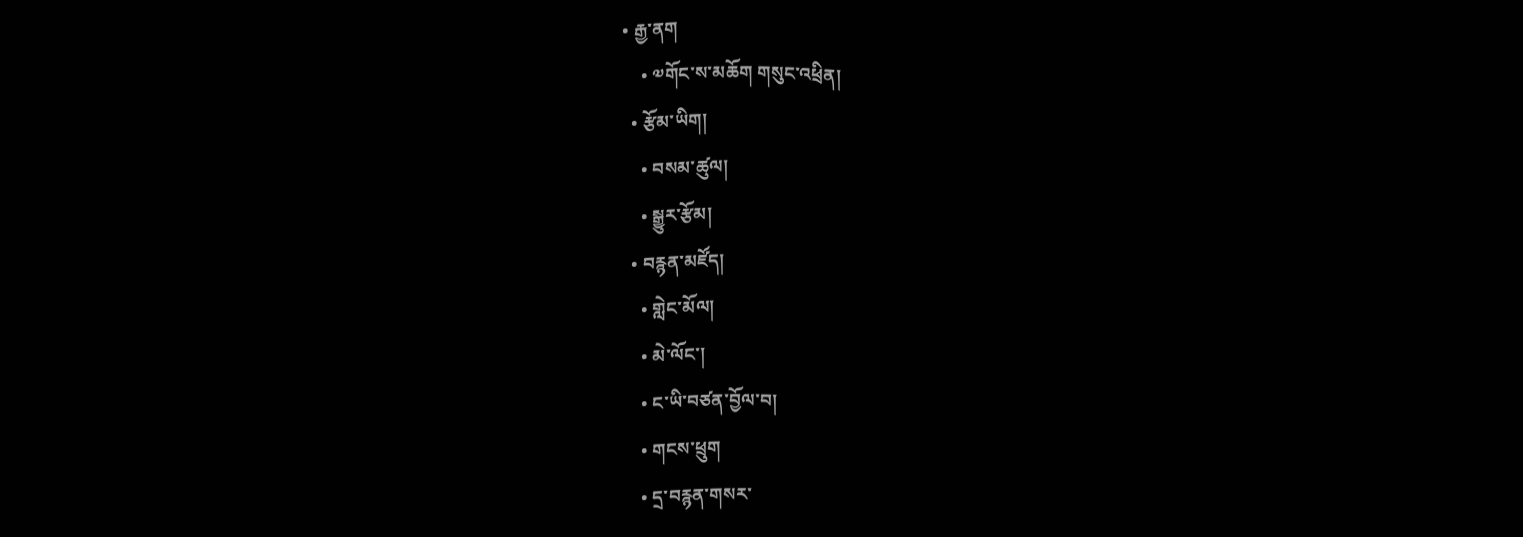• རྒྱ་ནག
    • ༧གོང་ས་མཆོག གསུང་འཕྲིན།
  • རྩོམ་ཡིག།
    • བསམ་ཚུལ།
    • སྒྱུར་རྩོམ།
  • བརྙན་མཛོད།
    • གླེང་མོལ།
    • མེ་ལོང་།
    • ང་ཡི་བཙན་བྱོལ་བ།
    • གངས་ཕྲུག
    • དྲ་བརྙན་གསར་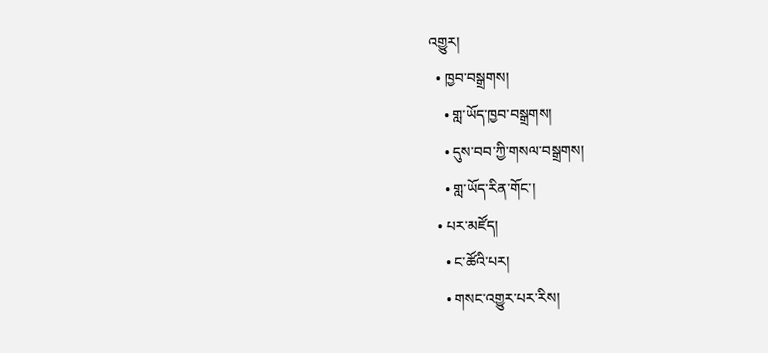འགྱུར།
  • ཁྱབ་བསྒྲགས།
    • གླ་ཡོད་ཁྱབ་བསྒྲགས།
    • དུས་བབ་ཀྱི་གསལ་བསྒྲགས།
    • གླ་ཡོད་རིན་གོང་།
  • པར་མཛོད།
    • ང་ཚོའི་པར།
    • གསང་འགྱུར་པར་རིས།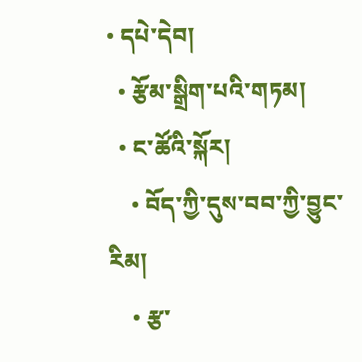• དཔེ་དེབ།
  • རྩོམ་སྒྲིག་པའི་གཏམ།
  • ང་ཚོའི་སྐོར།
    • བོད་ཀྱི་དུས་བབ་ཀྱི་བྱུང་རིམ།
    • རྩ་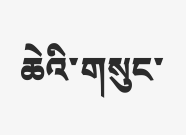ཆེའི་གསུང་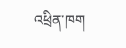འཕྲིན་ཁག